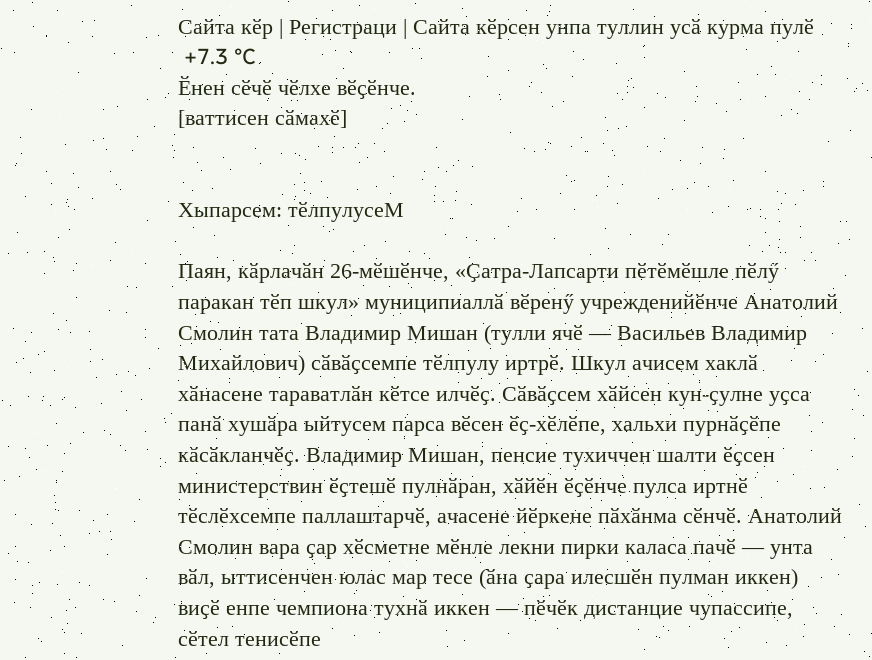Сайта кӗр | Регистраци | Сайта кӗрсен унпа туллин усӑ курма пулӗ
 +7.3 °C
Ӗнен сӗчӗ чӗлхе вӗҫӗнче.
[ваттисен сӑмахӗ]


Хыпарсем: тӗлпулусеМ

Паян, кӑрлачӑн 26-мӗшӗнче, «Ҫатра-Лапсарти пӗтӗмӗшле пӗлӳ паракан тӗп шкул» муниципиаллӑ вӗренӳ учрежденийӗнче Анатолий Смолин тата Владимир Мишан (тулли ячӗ — Васильев Владимир Михайлович) сӑвӑҫсемпе тӗлпулу иртрӗ. Шкул ачисем хаклӑ хӑнасене тараватлӑн кӗтсе илчӗҫ. Сӑвӑҫсем хӑйсен кун-ҫулне уҫса панӑ хушӑра ыйтусем парса вӗсен ӗҫ-хӗлӗпе, хальхи пурнӑҫӗпе кӑсӑкланчӗҫ. Владимир Мишан, пенсие тухиччен шалти ӗҫсен министерствин ӗҫтешӗ пулнӑран, хӑйӗн ӗҫӗнче пулса иртнӗ тӗслӗхсемпе паллаштарчӗ, ачасене йӗркене пӑхӑнма сӗнчӗ. Анатолий Смолин вара ҫар хӗсметне мӗнле лекни пирки каласа пачӗ — унта вӑл, ыттисенчен юлас мар тесе (ӑна ҫара илесшӗн пулман иккен) виҫӗ енпе чемпиона тухнӑ иккен — пӗчӗк дистанцие чупассипе, сӗтел тенисӗпе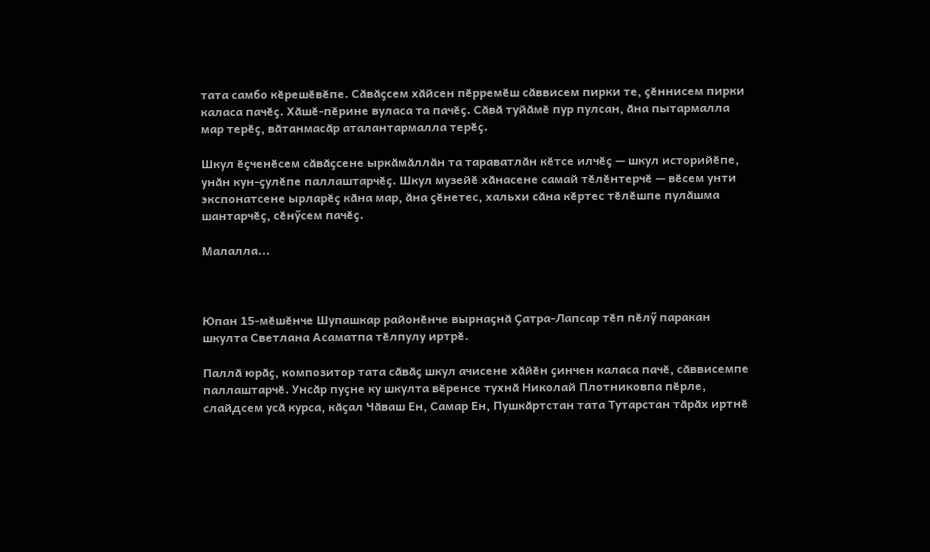тата самбо кӗрешӗвӗпе. Сӑвӑҫсем хӑйсен пӗрремӗш сӑввисем пирки те, ҫӗннисем пирки каласа пачӗҫ. Хӑшӗ-пӗрине вуласа та пачӗҫ. Сӑвӑ туйӑмӗ пур пулсан, ӑна пытармалла мар терӗҫ, вӑтанмасӑр аталантармалла терӗҫ.

Шкул ӗҫченӗсем сӑвӑҫсене ыркӑмӑллӑн та тараватлӑн кӗтсе илчӗҫ — шкул историйӗпе, унӑн кун-ҫулӗпе паллаштарчӗҫ. Шкул музейӗ хӑнасене самай тӗлӗнтерчӗ — вӗсем унти экспонатсене ырларӗҫ кӑна мар, ӑна ҫӗнетес, хальхи сӑна кӗртес тӗлӗшпе пулӑшма шантарчӗҫ, сӗнӳсем пачӗҫ.

Малалла...



Юпан 15-мӗшӗнче Шупашкар районӗнче вырнаҫнӑ Ҫатра-Лапсар тӗп пӗлӳ паракан шкулта Светлана Асаматпа тӗлпулу иртрӗ.

Паллӑ юрӑҫ, композитор тата сӑвӑҫ шкул ачисене хӑйӗн ҫинчен каласа пачӗ, сӑввисемпе паллаштарчӗ. Унсӑр пуҫне ку шкулта вӗренсе тухнӑ Николай Плотниковпа пӗрле, слайдсем усӑ курса, кӑҫал Чӑваш Ен, Самар Ен, Пушкӑртстан тата Тутарстан тӑрӑх иртнӗ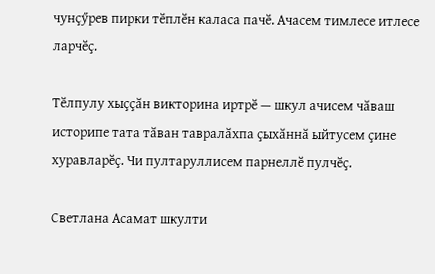чунҫӳрев пирки тӗплӗн каласа пачӗ. Ачасем тимлесе итлесе ларчӗҫ.

Тӗлпулу хыҫҫӑн викторина иртрӗ — шкул ачисем чӑваш историпе тата тӑван тавралӑхпа ҫыхӑннӑ ыйтусем ҫине хуравларӗҫ. Чи пултаруллисем парнеллӗ пулчӗҫ.

Светлана Асамат шкулти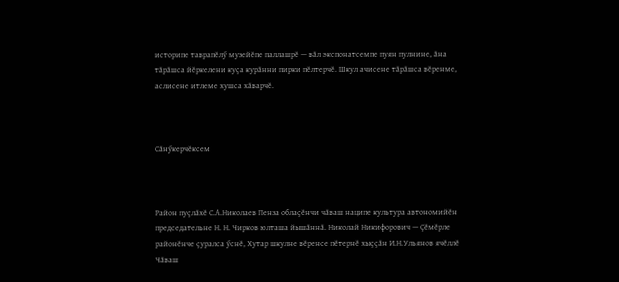историпе таврапӗлӳ музейӗпе паллашрӗ — вӑл экспонатсемпе пуян пулнине, ӑна тӑрӑшса йӗркелени куҫа курӑнни пирки пӗлтерчӗ. Шкул ачисене тӑрӑшса вӗренме, аслисене итлеме хушса хӑварчӗ.



Сӑнӳкерчӗксем



Район пуҫлӑхӗ С.А.Николаев Пенза облаҫӗнчи чӑваш наципе культура автономийӗн председательне Н. Н. Чирков юлташа йышӑннӑ. Николай Никифорович — Ҫӗмӗрле районӗнче ҫуралса ӳснӗ, Хутар шкулне вӗренсе пӗтернӗ хыҫҫӑн И.Н.Ульянов ячӗллӗ Чӑваш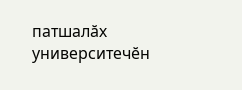патшалӑх университечӗн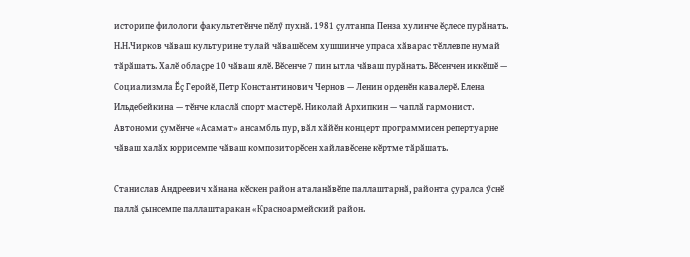историпе филологи факультетӗнче пӗлӳ пухнӑ. 1981 ҫултанпа Пенза хулинче ӗҫлесе пурӑнать. Н.Н.Чирков чӑваш культурине тулай чӑвашӗсем хушшинче упраса хӑварас тӗллевпе нумай тӑрӑшать. Халӗ облаҫре 10 чӑваш ялӗ. Вӗсенче 7 пин ытла чӑваш пурӑнать. Вӗсенчен иккӗшӗ — Социализмла Ӗҫ Геройӗ, Петр Константинович Чернов — Ленин орденӗн кавалерӗ. Елена Ильдебейкина — тӗнче класлӑ спорт мастерӗ. Николай Архипкин — чаплӑ гармонист. Автономи ҫумӗнче «Асамат» ансамбль пур, вӑл хӑйӗн концерт программисен репертуарне чӑваш халӑх юррисемпе чӑваш композиторӗсен хайлавӗсене кӗртме тӑрӑшать.

Станислав Андреевич хӑнана кӗскен район аталанӑвӗпе паллаштарнӑ, районта ҫуралса ӳснӗ паллӑ ҫынсемпе паллаштаракан «Красноармейский район.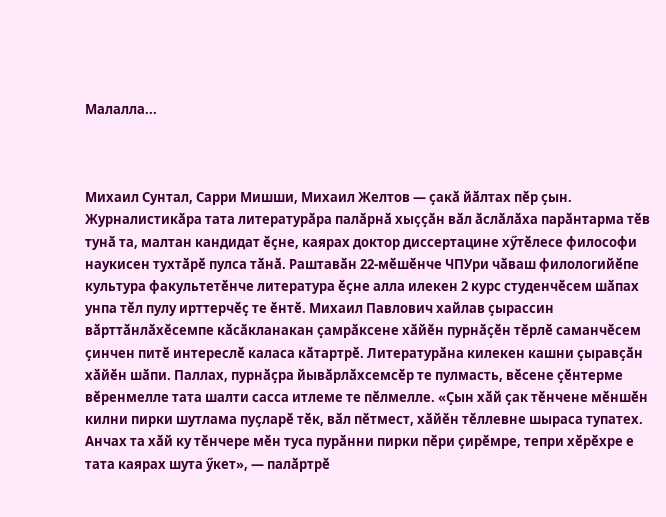Малалла...



Михаил Сунтал, Сарри Мишши, Михаил Желтов — ҫакӑ йӑлтах пӗр ҫын. Журналистикӑра тата литературӑра палӑрнӑ хыҫҫӑн вӑл ӑслӑлӑха парӑнтарма тӗв тунӑ та, малтан кандидат ӗҫне, каярах доктор диссертацине хӳтӗлесе философи наукисен тухтӑрӗ пулса тӑнӑ. Раштавӑн 22-мӗшӗнче ЧПУри чӑваш филологийӗпе культура факультетӗнче литература ӗҫне алла илекен 2 курс студенчӗсем шӑпах унпа тӗл пулу ирттерчӗҫ те ӗнтӗ. Михаил Павлович хайлав ҫырассин вӑрттӑнлӑхӗсемпе кӑсӑкланакан ҫамрӑксене хӑйӗн пурнӑҫӗн тӗрлӗ саманчӗсем ҫинчен питӗ интереслӗ каласа кӑтартрӗ. Литературӑна килекен кашни ҫыравҫӑн хӑйӗн шӑпи. Паллах, пурнӑҫра йывӑрлӑхсемсӗр те пулмасть, вӗсене ҫӗнтерме вӗренмелле тата шалти сасса итлеме те пӗлмелле. «Ҫын хӑй ҫак тӗнчене мӗншӗн килни пирки шутлама пуҫларӗ тӗк, вӑл пӗтмест, хӑйӗн тӗллевне шыраса тупатех. Анчах та хӑй ку тӗнчере мӗн туса пурӑнни пирки пӗри ҫирӗмре, тепри хӗрӗхре е тата каярах шута ӳкет», — палӑртрӗ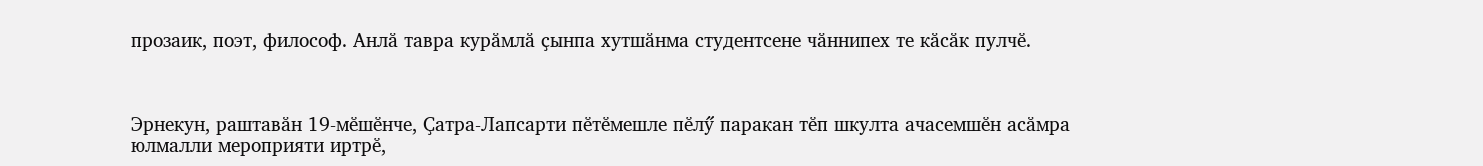прозаик, поэт, философ. Анлӑ тавра курӑмлӑ ҫынпа хутшӑнма студентсене чӑннипех те кӑсӑк пулчӗ.



Эрнекун, раштавӑн 19-мӗшӗнче, Ҫатра-Лапсарти пӗтӗмешле пӗлӳ паракан тӗп шкулта ачасемшӗн асӑмра юлмалли мероприяти иртрӗ,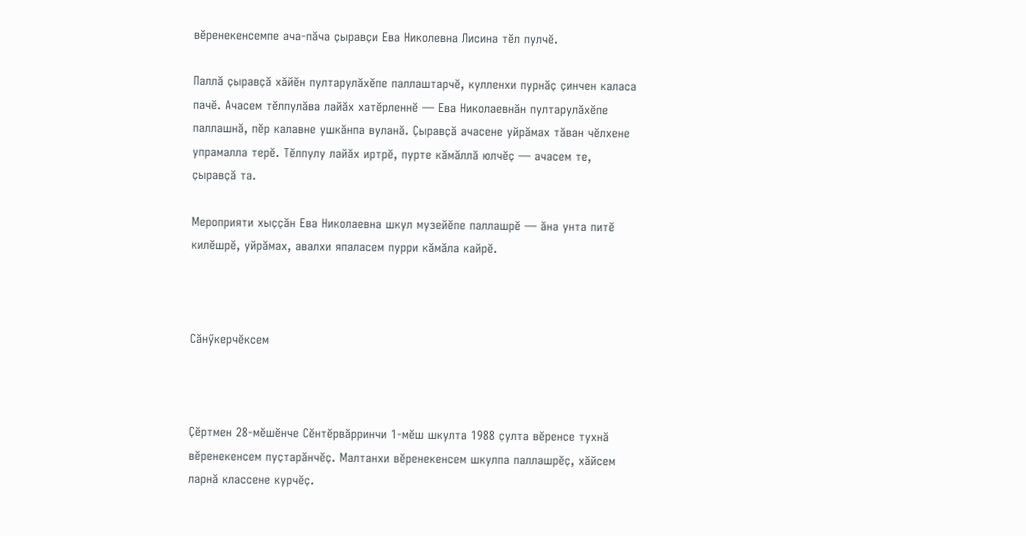вӗренекенсемпе ача-пӑча ҫыравҫи Ева Николевна Лисина тӗл пулчӗ.

Паллӑ ҫыравҫӑ хӑйӗн пултарулӑхӗпе паллаштарчӗ, кулленхи пурнӑҫ ҫинчен каласа пачӗ. Ачасем тӗлпулӑва лайӑх хатӗрленнӗ — Ева Николаевнӑн пултарулӑхӗпе паллашнӑ, пӗр калавне ушкӑнпа вуланӑ. Ҫыравҫӑ ачасене уйрӑмах тӑван чӗлхене упрамалла терӗ. Тӗлпулу лайӑх иртрӗ, пурте кӑмӑллӑ юлчӗҫ — ачасем те, ҫыравҫӑ та.

Мероприяти хыҫҫӑн Ева Николаевна шкул музейӗпе паллашрӗ — ӑна унта питӗ килӗшрӗ, уйрӑмах, авалхи япаласем пурри кӑмӑла кайрӗ.



Сӑнӳкерчӗксем



Ҫӗртмен 28-мӗшӗнче Сӗнтӗрвӑрринчи 1-мӗш шкулта 1988 ҫулта вӗренсе тухнӑ вӗренекенсем пуҫтарӑнчӗҫ. Малтанхи вӗренекенсем шкулпа паллашрӗҫ, хӑйсем ларнӑ классене курчӗҫ.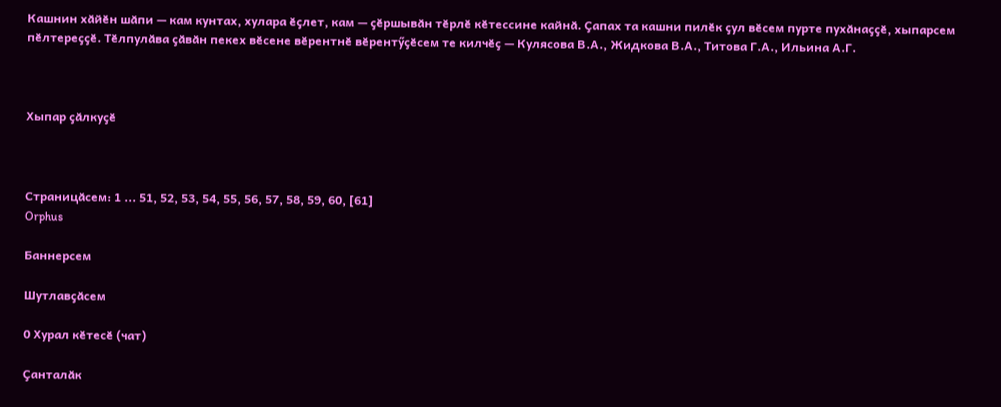Кашнин хӑйӗн шӑпи — кам кунтах, хулара ӗҫлет, кам — ҫӗршывӑн тӗрлӗ кӗтессине кайнӑ. Ҫапах та кашни пилӗк ҫул вӗсем пурте пухӑнаҫҫӗ, хыпарсем пӗлтереҫҫӗ. Тӗлпулӑва ҫӑвӑн пекех вӗсене вӗрентнӗ вӗрентӳҫӗсем те килчӗҫ — Кулясова В.А., Жидкова В.А., Титова Г.А., Ильина А.Г.



Хыпар ҫӑлкуҫӗ



Страницӑсем: 1 ... 51, 52, 53, 54, 55, 56, 57, 58, 59, 60, [61]
Orphus

Баннерсем

Шутлавҫӑсем

0 Хурал кӗтесӗ (чат)

Ҫанталӑк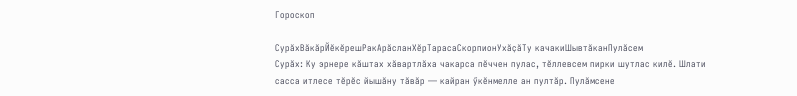Гороскоп

СурӑхВӑкӑрЙӗкӗрешРакАрӑсланХӗрТарасаСкорпионУхӑҫӑТу качакиШывтӑканПулӑсем
Сурӑх: Ку эрнере кӑштах хӑвартлӑха чакарса пӗччен пулас, тӗллевсем пирки шутлас килӗ. Шлати сасса итлесе тӗрӗс йышӑну тӑвӑр — кайран ӳкӗнмелле ан пултӑр. Пулӑмсене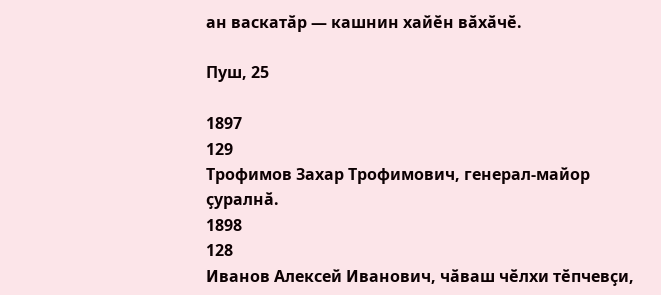ан васкатӑр — кашнин хайӗн вӑхӑчӗ.

Пуш, 25

1897
129
Трофимов Захар Трофимович, генерал-майор ҫуралнӑ.
1898
128
Иванов Алексей Иванович, чӑваш чӗлхи тӗпчевҫи,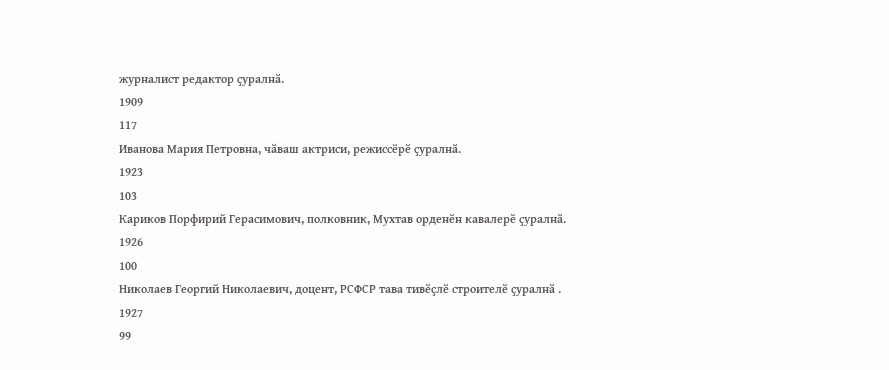журналист редактор ҫуралнӑ.
1909
117
Иванова Мария Петровна, чӑваш актриси, режиссёрӗ ҫуралнӑ.
1923
103
Кариков Порфирий Герасимович, полковник, Мухтав орденӗн кавалерӗ ҫуралнӑ.
1926
100
Николаев Георгий Николаевич, доцент, РСФСР тава тивӗҫлӗ строителӗ ҫуралнӑ .
1927
99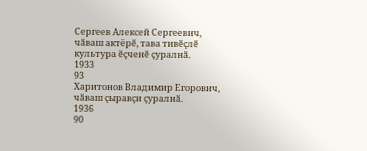Сергеев Алексей Сергеевич, чӑваш актёрӗ, тава тивӗҫлӗ культура ӗҫченӗ ҫуралнӑ.
1933
93
Харитонов Владимир Eгорович, чӑваш ҫыравҫи ҫуралнӑ.
1936
90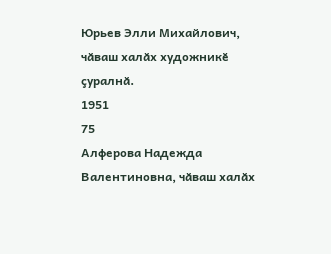Юрьев Элли Михайлович, чӑваш халӑх художникӗ ҫуралнӑ.
1951
75
Алферова Надежда Валентиновна, чӑваш халӑх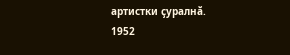артистки ҫуралнӑ.
1952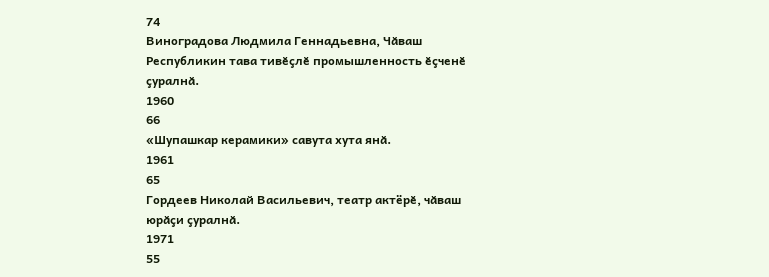74
Виноградова Людмила Геннадьевна, Чӑваш Республикин тава тивӗҫлӗ промышленность ӗҫченӗ ҫуралнӑ.
1960
66
«Шупашкар керамики» савута хута янӑ.
1961
65
Гордеев Николай Васильевич, театр актёрӗ, чӑваш юрӑҫи ҫуралнӑ.
1971
55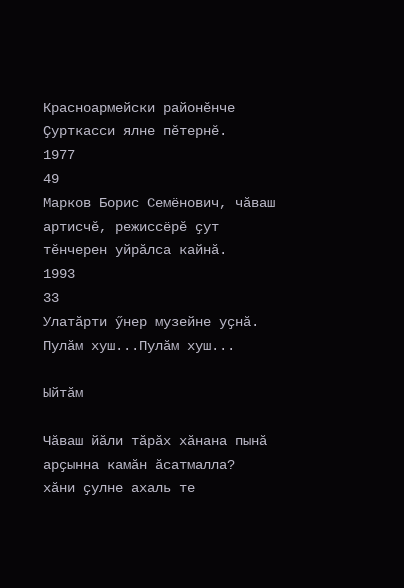Красноармейски районӗнче Ҫурткасси ялне пӗтернӗ.
1977
49
Марков Борис Семёнович, чӑваш артисчӗ, режиссёрӗ ҫут тӗнчерен уйрӑлса кайнӑ.
1993
33
Улатӑрти ӳнер музейне уҫнӑ.
Пулӑм хуш...Пулӑм хуш...

Ыйтӑм

Чӑваш йӑли тӑрӑх хӑнана пынӑ арҫынна камӑн ӑсатмалла?
хӑни ҫулне ахаль те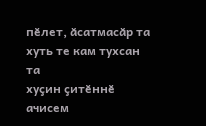пӗлет, ӑсатмасӑр та
хуть те кам тухсан та
хуҫин ҫитӗннӗ ачисем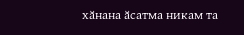хӑнана ӑсатма никам та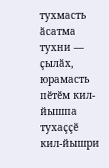тухмасть
ӑсатма тухни — ҫылӑх, юрамасть
пӗтӗм кил-йышпа тухаҫҫӗ
кил-йышри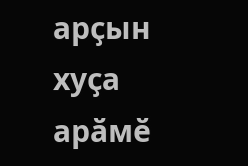арҫын
хуҫа арӑмӗ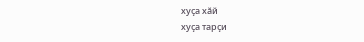хуҫа хӑй
хуҫа тарҫи